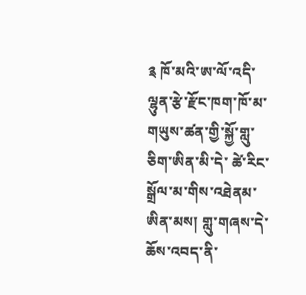༉ ཁོ་མའི་ཨ་ལོ་འདི་ ལྷུན་རྩེ་རྫོང་ཁག་ཁོ་མ་གཡུས་ཚན་གྱི་སྐྱོ་གླུ་ཅིག་ཨིན་མི་དེ་ ཚེ་རིང་སྒྲོལ་མ་གིས་འཐེནམ་ཨིན་མས། གླུ་གཞས་དེ་ ཆོས་འབད་ནི་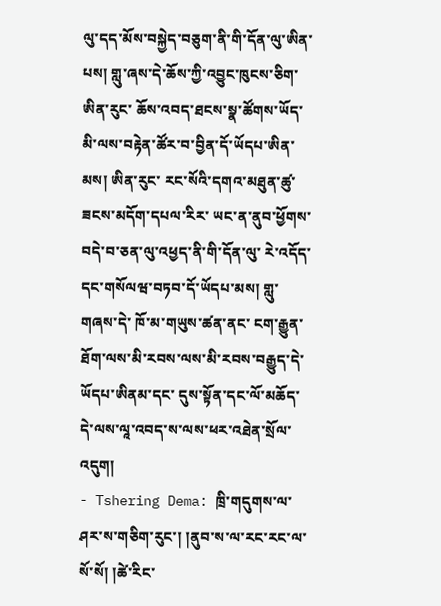ལུ་དད་མོས་བསྐྱེད་བཅུག་ནི་གི་དོན་ལུ་ཨིན་པས། གླུ་ཞས་དེ་ཆོས་ཀྱི་འབྱུང་ཁུངས་ཅིག་ཨིན་རུང་ ཆོས་འབད་ཐངས་སྣ་ཚོགས་ཡོད་མི་ལས་བརྟེན་ཚོར་བ་བྱིན་དོ་ཡོདཔ་ཨིན་མས། ཨིན་རུང་ རང་སོའི་དགའ་མཐུན་ཚུ་ཟངས་མདོག་དཔལ་རིར་ ཡང་ན་ནུབ་ཕྱོགས་བདེ་བ་ཅན་ལུ་འཕྱད་ནི་གི་དོན་ལུ་ རེ་འདོད་དང་གསོལཝ་བཏབ་དོ་ཡོདཔ་མས། གླུ་གཞས་དེ་ ཁོ་མ་གཡུས་ཚན་ནང་ ངག་རྒྱུན་ཐོག་ལས་མི་རབས་ལས་མི་རབས་བརྒྱུད་དེ་ཡོདཔ་ཨིནམ་དང་ དུས་སྟོན་དང་ལོ་མཆོད་ དེ་ལས་ལཱ་འབད་ས་ལས་ཕར་འཐེན་སྲོལ་འདུག།
- Tshering Dema: ཁྲི་གདུགས་ལ་ཤར་ས་གཅིག་རུང་། །ནུབ་ས་ལ་རང་རང་ལ་སོ་སོ། །ཚེ་རིང་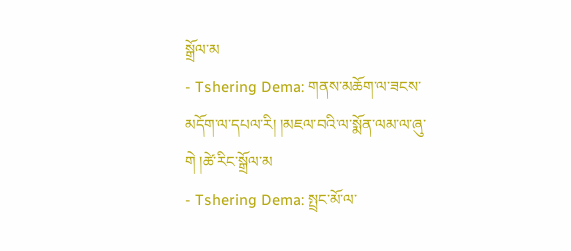སྒྲོལ་མ
- Tshering Dema: གནས་མཆོག་ལ་ཟངས་མདོག་ལ་དཔལ་རི། །མཇལ་བའི་ལ་སྨོན་ལམ་ལ་ཞུ་གེ །ཚེ་རིང་སྒྲོལ་མ
- Tshering Dema: སྤྲང་མོ་ལ་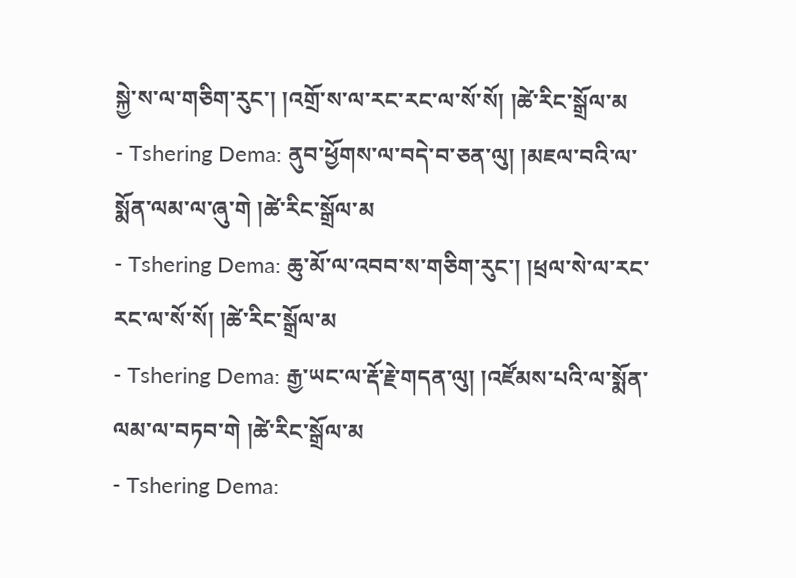སྐྱེ་ས་ལ་གཅིག་རུང་། །འགྲོ་ས་ལ་རང་རང་ལ་སོ་སོ། །ཚེ་རིང་སྒྲོལ་མ
- Tshering Dema: ནུབ་ཕྱོགས་ལ་བདེ་བ་ཅན་ལུ། །མཇལ་བའི་ལ་སྨོན་ལམ་ལ་ཞུ་གེ །ཚེ་རིང་སྒྲོལ་མ
- Tshering Dema: ཆུ་མོ་ལ་འབབ་ས་གཅིག་རུང་། །ཕྲལ་སེ་ལ་རང་རང་ལ་སོ་སོ། །ཚེ་རིང་སྒྲོལ་མ
- Tshering Dema: རྒྱ་ཡང་ལ་རྡོ་རྗེ་གདན་ལུ། །འཛོམས་པའི་ལ་སྨོན་ལམ་ལ་བཏབ་གེ །ཚེ་རིང་སྒྲོལ་མ
- Tshering Dema: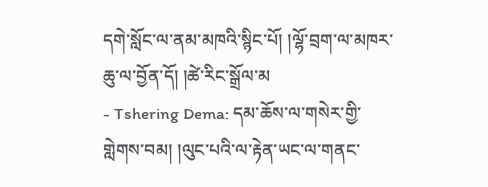དགེ་སློང་ལ་ནམ་མཁའི་སྙིང་པོ། །ལྷོ་བྲག་ལ་མཁར་ཆུ་ལ་བྱོན་དོ། །ཚེ་རིང་སྒྲོལ་མ
- Tshering Dema: དམ་ཆོས་ལ་གསེར་གྱི་གླེགས་བམ། །ལུང་པའི་ལ་རྟེན་ཡང་ལ་གནང་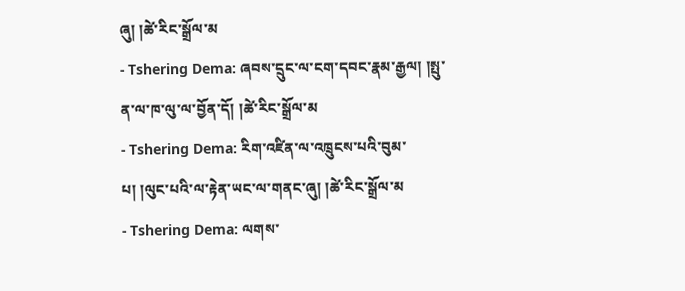ཞུ། །ཚེ་རིང་སྒྲོལ་མ
- Tshering Dema: ཞབས་དྲུང་ལ་ངག་དབང་རྣམ་རྒྱལ། །སྤུ་ན་ལ་ཁ་ལུ་ལ་བྱོན་དོ། །ཚེ་རིང་སྒྲོལ་མ
- Tshering Dema: རིག་འཛིན་ལ་འཁྲུངས་པའི་བུམ་པ། །ལུང་པའི་ལ་རྟེན་ཡང་ལ་གནང་ཞུ། །ཚེ་རིང་སྒྲོལ་མ
- Tshering Dema: ལགས་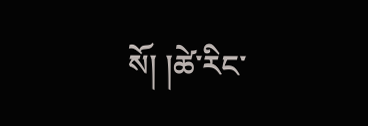སོ། །ཚེ་རིང་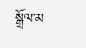སྒྲོལ་མ